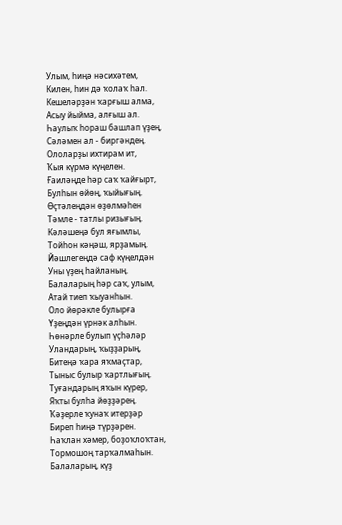Улым, һиңә нәсихәтем,
Килен, һин дә ҡолаҡ һал.
Кешеләрҙән ҡарғыш алма,
Асыу йыйма, алғыш ал.
Һаулыҡ һораш башлап үҙең,
Сәләмен ал - биргәндең.
Ололарҙы ихтирам ит,
Ҡыя күрмә күңелен.
Ғаиләңде һәр саҡ ҡайғырт,
Булһын өйөң, ҡыйығың.
Өҫтәлеңдән өҙөлмәһен
Тәмле - татлы ризығың.
Кәләшеңә бул яғымлы,
Тойһон кәңәш, ярҙамың.
Йәшлегеңдә саф күңелдән
Уны үҙең һайланың.
Балаларың һәр саҡ, улым,
Атай тиеп ҡыуанһын.
Оло йөрәкле булырға
Үҙеңдән үрнәк алһын.
Һөнәрле булып үҫһәләр
Уландарың, ҡыҙҙарың,
Битеңә ҡара яҡмаҫтар,
Тыныс булыр ҡартлығың.
Туғандарың яҡын күрер,
Яҡты булһа йөҙҙәрең.
Ҡәҙерле ҡунаҡ итерҙәр
Биреп һиңә түрҙәрен.
Һаҡлан хәмер, боҙоҡлоҡтан,
Тормошоң тарҡалмаһын.
Балаларың, күҙ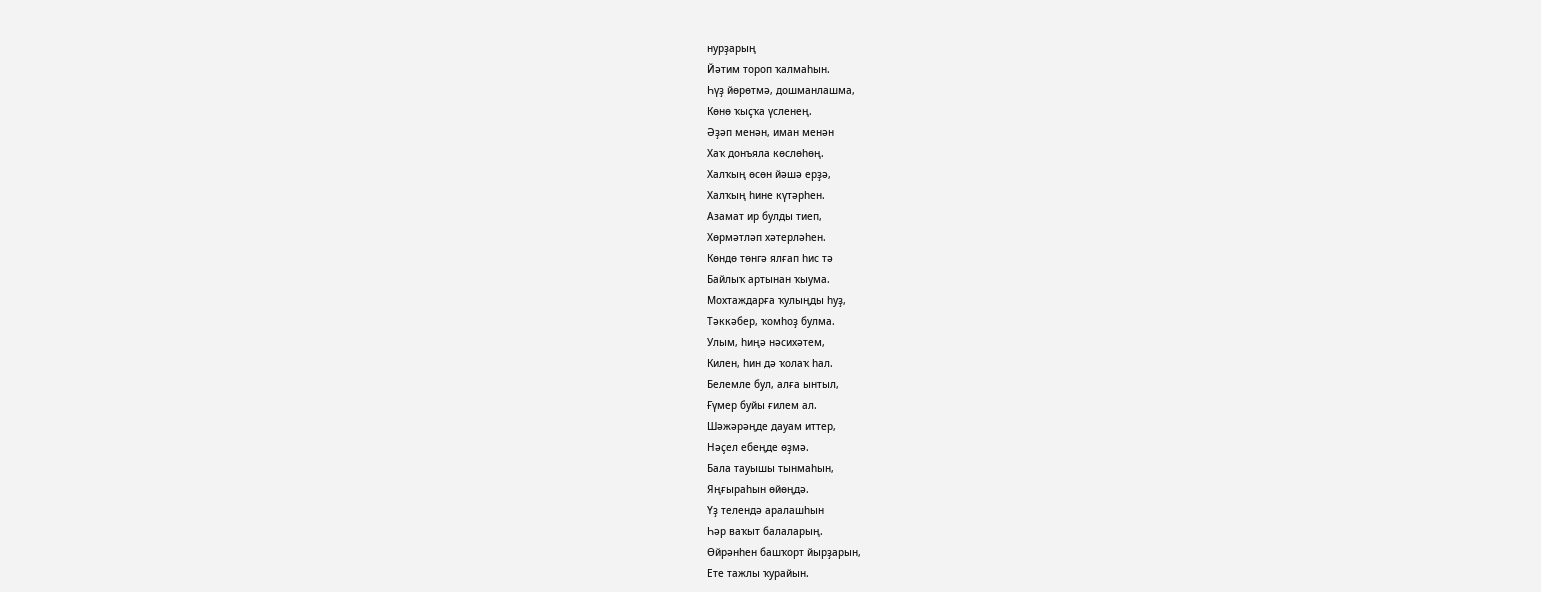нурҙарың
Йәтим тороп ҡалмаһын.
Һүҙ йөрөтмә, дошманлашма,
Көнө ҡыҫҡа үсленең.
Әҙәп менән, иман менән
Хаҡ донъяла көслөһөң.
Халҡың өсөн йәшә ерҙә,
Халҡың һине күтәрһен.
Азамат ир булды тиеп,
Хөрмәтләп хәтерләһен.
Көндө төнгә ялғап һис тә
Байлыҡ артынан ҡыума.
Мохтаждарға ҡулыңды һуҙ,
Тәккәбер, ҡомһоҙ булма.
Улым, һиңә нәсихәтем,
Килен, һин дә ҡолаҡ һал.
Белемле бул, алға ынтыл,
Ғүмер буйы ғилем ал.
Шәжәрәңде дауам иттер,
Нәҫел ебеңде өҙмә.
Бала тауышы тынмаһын,
Яңғыраһын өйөңдә.
Үҙ телендә аралашһын
Һәр ваҡыт балаларың.
Өйрәнһен башҡорт йырҙарын,
Ете тажлы ҡурайын.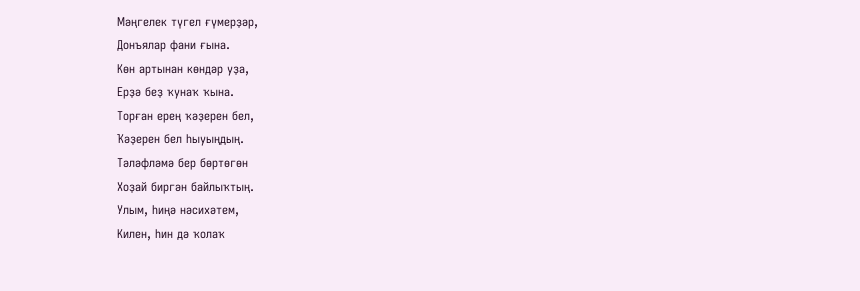Мәңгелек түгел ғүмерҙәр,
Донъялар фани ғына.
Көн артынан көндәр уҙа,
Ерҙә беҙ ҡунаҡ ҡына.
Торған ерең ҡәҙерен бел,
Ҡәҙерен бел һыуыңдың.
Тәләфләмә бер бөртөгөн
Хоҙай биргән байлыҡтың.
Улым, һиңә нәсихәтем,
Килен, һин дә ҡолаҡ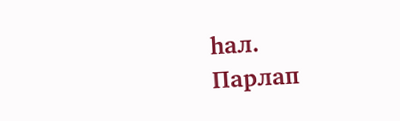һал.
Парлап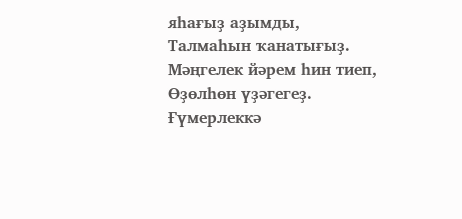яһағыҙ аҙымды,
Талмаһын ҡанатығыҙ.
Мәңгелек йәрем һин тиеп,
Өҙөлһөн үҙәгегеҙ.
Ғүмерлеккә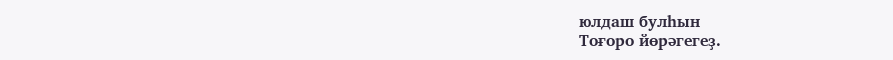юлдаш булһын
Тоғоро йөрәгегеҙ.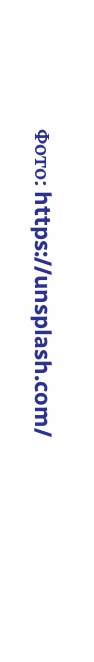Фото: https://unsplash.com/